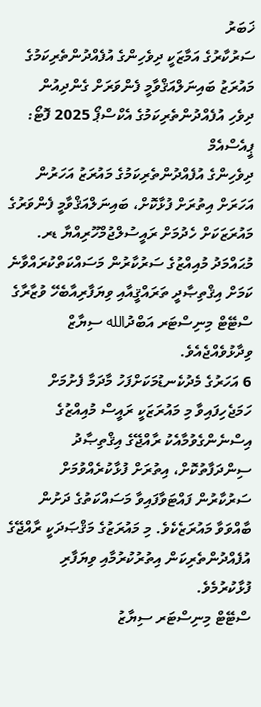ޚަބަރު
ސަރުކާރުގެ އަމާޒަކީ ދިވެހިންގެ އުފެއްދުންތެރިކަމުގެ މައުރަޒު ބައިނަލްއަޤްވާމީ ފެންވަރަށް ގެންދިއުން
ދިވެހި އުފެއްދުންތެރިކަމުގެ އެކްސްޕޯ 2025 ފޮޓޯ: ޕީއެސްއެމް
ދިވެހިންގެ އުފެއްދުންތެރިކަމުގެ މައުރަޒު އަހަރުން އަހަރަށް އިތުރަށް ފުޅާކޮށް، ބައިނަލްއަޤްވާމީ ފެންވަރުގެ މައުރަޒަކަށް ހެދުމަށް ރައީސުލްޖުމްހޫރިއްޔާ ޑރ. މުޙައްމަދު މުއިއްޒުގެ ސަރުކާރުން މަސައްކަތްކުރައްވާނެ ކަމަށް އިޤްތިޞާދީ ތަރައްޤީއާއި ވިޔަފާރިއާބެހޭ ވުޒާރާގެ ސްޓޭޓް މިނިސްޓަރ އަބްދުالله ސިޔާޒް ވިދާޅުވެއްޖެއެވެ.
6 އަހަރުގެ މެދުކެނޑުމަކަށްފަހު މާދަމާ ފެށުމަށް ހަމަޖެހިފައިވާ މި މައުރަޒަކީ ރައީސް މުއިއްޒުގެ އިސްނެންގެވުމާއެކު ރާއްޖޭގެ އިޤްތިޞާދު ސިންދަފާތުކޮށް، އިތުރަށް ފުޅާކުރެއްވުމަށް ސަރުކާރުން ފައްޓަވާފައިވާ މަސައްކަތުގެ ދަށުން ބާއްވަވާ މައުރަޒެކެވެ. މި މައުރަޒުގެ މަޤްޞަދަކީ ރާއްޖޭގެ އުފެއްދުންތެރިކަން އިތުރުކުރުމާއި ވިޔަފާރި ފުޅާކުރުމެވެ.
ސްޓޭޓް މިނިސްޓަރ ސިޔާޒު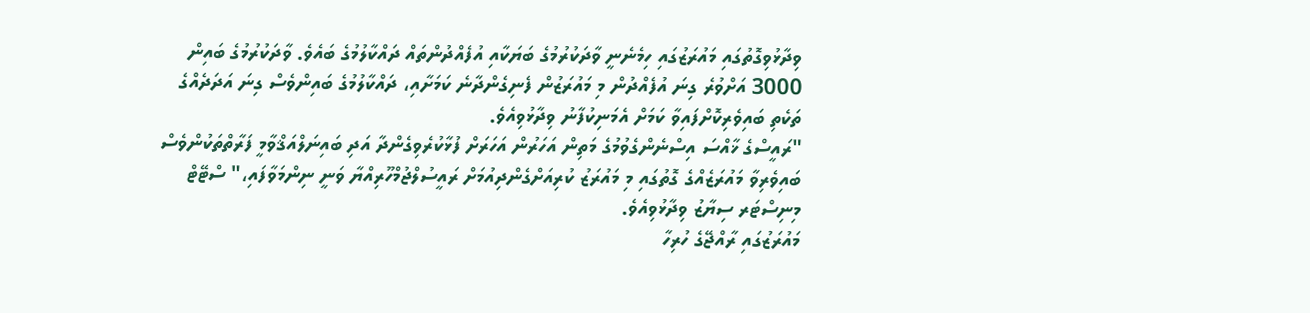ވިދާޅުވިގޮތުގައި މައުރަޒުގައި ހިމެނެނީ ވާދަކުރުމުގެ ބަޔަކާއި އުފެއްދުންތައް ދައްކާލުމުގެ ބައެވެ. ވާދަކުރުމުގެ ބައިން 3000 އަށްވުރެ ގިނަ އުފެއްދުން މި މައުރަޒުން ފެނިގެންދާނެ ކަމަށާއި، ދައްކާލުމުގެ ބައިންވެސް ގިނަ އަދަދެއްގެ ތަކެތި ބައިވެރިކޮށްފައިވާ ކަމަށް އެމަނިކުފާނު ވިދާޅުވިއެވެ.
"ރައީސްގެ ޚާއްސަ އިސްނެންގެވުމުގެ މަތިން އަހަރުން އަހަރަށް ފުޅާކުރެވިގެންދާ އަދި ބައިނަލްއަޤްވާމީ ފަރާތްތަކުންވެސް ބައިވެރިވާ މައުރަޒެއްގެ ގޮތުގައި މި މައުރަޒު ކުރިއަށްގެންދިއުމަށް ރައީސުލްޖުމްހޫރިއްޔާ ވަނީ ނިންމަވާފައި،" ސްޓޭޓް މިނިސްޓަރ ސިޔާޒު ވިދާޅުވިއެވެ.
މައުރަޒުގައި ރާއްޖޭގެ ހުރިހާ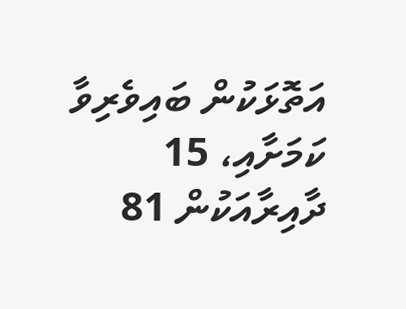އަތޮޅަކުން ބައިވެރިވާ ކަމަށާއި، 15 ދާއިރާއަކުން 81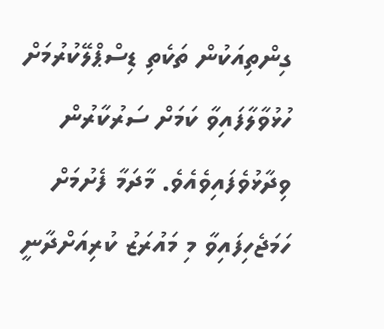ގިންތިއަކުން ތަކެތި ޑިސްޕްލޭކުރުމަށް ހުޅުވާލާފައިވާ ކަމަށް ސަރުކާރުން ވިދާޅުވެފައިވެއެވެ. މާދަމާ ފެށުމަށް ހަމަޖެހިފައިވާ މި މައުރަޒު ކުރިއަށްދާނީ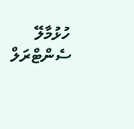ހުޅުމާލޭ ސެންޓްރަލް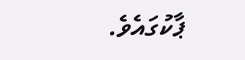ޕާކުގައެވެ.